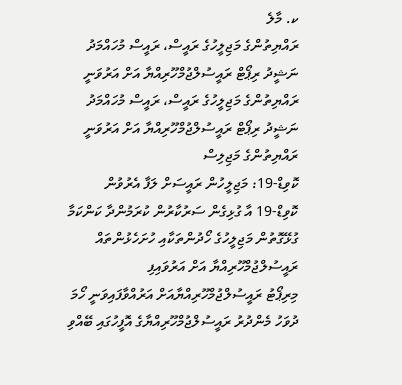ކ. މާލެ
ރައްޔިތުންގެ މަޖިލީހުގެ ރައީސް، ރައީސް މުހައްމަދު ނަޝީދު ރިޕޯޓް ރައީސުލްޖުމްހޫރިއްޔާ އަށް އަރުވަނީ
ރައްޔިތުންގެ މަޖިލީހުގެ ރައީސް، ރައީސް މުހައްމަދު ނަޝީދު ރިޕޯޓް ރައީސުލްޖުމްހޫރިއްޔާ އަށް އަރުވަނީ
ރައްޔިތުންގެ މަޖިލިސް
ކޮވިޑް-19: މަޖިލީހުން ރައީސަށް ލަފާ އެރުވުން
ކޮވިޑް-19 އާ ގުޅިގެން ސަރުކާރުން ކުރަމުންދާ ކަންކަމާ ގުޅޭގޮތުން މަޖިލީހުގެ ހޯދުންތަކާއި ހުށަހެޅުންތައް ރައީސުލްޖުމްހޫރިއްޔާ އަށް އަރުވައިފި
މިރިޕޯޓު ރައީސުލްޖުމްހޫރިއްޔާއަށް އަރުއްވާފައިވަނީ ހޯމަ ދުވަހު މެންދުރު ރައީސުލްޖުމްހޫރިއްޔާގެ އޮފީހުގައި ބޭއްވި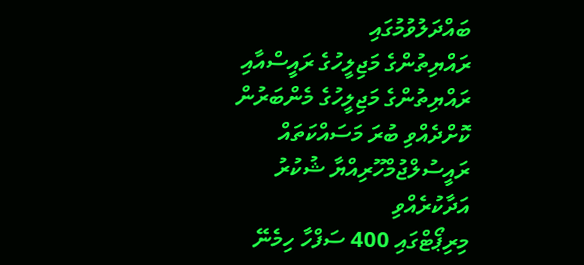ބައްދަލުވުމުގައި
ރައްޔިތުންގެ މަޖިލީހުގެ ރައީސްއާއި ރައްޔިތުންގެ މަޖިލީހުގެ މެންބަރުން ކޮށްދެއްވި ބުރަ މަސައްކަތައް ރައީސުލްޖުމްހޫރިއްޔާ ޝުކުރު އަދާކުރެއްވި
މިރިޕޯޓްގައި 400 ސަފްހާ ހިމެނޭ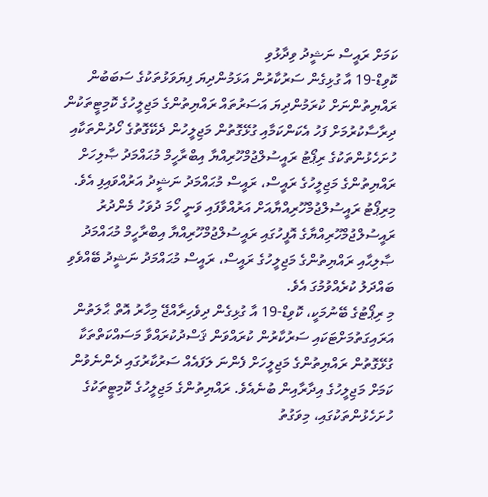ކަމަށް ރައީސް ނަޝީދު ވިދާޅުވި
ކޮވިޑް-19 އާ ގުޅިގެން ސަރުކާރުން އަޅަމުންދިޔަ ފިޔަވަޅުތަކުގެ ސަބަބުން ރައްޔިތުންނަށް ކުރަމުންދިޔަ އަސަރުތައް ރައްޔިތުންގެ މަޖިލީހުގެ ކޮމިޓީތަކުން ދިރާސާކުރުމަށް ފަހު އެކަންކަމާއި ގުޅޭގޮތުން މަޖިލީހުން ދެކޭގޮތުގެ ހޯދުންތަކާއި ހުށަހެޅުންތަކުގެ ރިޕޯޓު ރައީސުލްޖުމްހޫރިއްޔާ އިބްރާހީމް މުޙައްމަދު ޞާލިހަށް ރައްޔިތުންގެ މަޖިލީހުގެ ރައީސް، ރައީސް މުޙައްމަދު ނަޝީދު އަރުއްވައިފި އެވެ.
މިރިޕޯޓު ރައީސުލްޖުމްހޫރިއްޔާއަށް އަރުއްވާފައި ވަނީ ހޯމަ ދުވަހު މެންދުރު ރައީސުލްޖުމްހޫރިއްޔާގެ އޮފީހުގައި ރައީސުލްޖުމްހޫރިއްޔާ އިބްރާހީމް މުޙައްމަދު ޞާލިޙާއި ރައްޔިތުންގެ މަޖިލީހުގެ ރައީސް، ރައީސް މުޙައްމަދު ނަޝީދު ބޭއްވެވި ބައްދަލު ކުރެއްވުމުގަ އެވެ.
މި ރިޕޯޓުގެ ބޭނުމަކީ، ކޮވިޑް-19 އާ ގުޅިގެން ދިވެހިރާއްޖޭ މިހާރު އޮތް ޙާލަތުން އަރައިގަތުމަށްޓަކައި ސަރުކާރުން ކުރައްވަން ޤަސްދުކުރައްވާ މަސައްކަތްތަކާ ގުޅޭގޮތުން ރައްޔިތުންގެ މަޖިލީހަށް ފެންނަ ލަފައެއް ސަރުކާރުގައި ދެންނެވުން ކަމަށް މަޖިލީހުގެ އިދާރާއިން ބުނެއެވެ. ރައްޔިތުންގެ މަޖިލީހުގެ ކޮމިޓީތަކުގެ ހުށަހެޅުންތަކުގައި، މިވަގުތު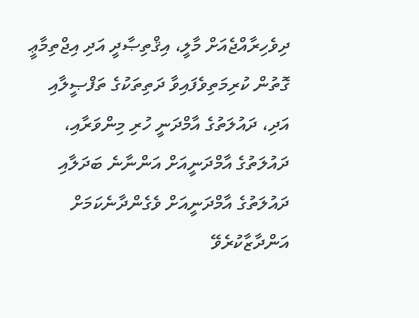ދިވެހިރާއްޖެއަށް މާލީ، އިޤްތިޞާދީ އަދި އިޖްތިމާޢީ ގޮތުން ކުރިމަތިވެފައިވާ ދަތިތަކުގެ ތަފްޞީލާއި އަދި، ދައުލަތުގެ އާމްދަނީ ހުރި މިންވަރާއި، ދައުލަތުގެ އާމްދަނީއަށް އަންނާނެ ބަދަލާއި ދައުލަތުގެ އާމްދަނީއަށް ވެގެންދާނެކަމަށް އަންދާޒާކުރެވޭ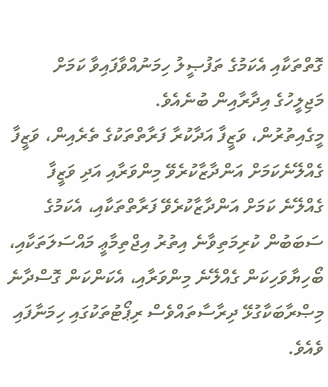ގޮތްތަކާއި އެކަމުގެ ތަފުޞީލު ހިމަނުއްވާފައިވާ ކަމަށް މަޖިލީހުގެ އިދާރާއިން ބުނެއެވެ.
މީގެއިތުރުން، ވަޒީފާ އަދާކުރާ ފަރާތްތަކުގެ ތެރެއިން، ވަޒީފާ ގެއްލޭނެކަމަށް އަންދާޒާކުރެވޭ މިންވަރާއި އަދި ވަޒީފާ ގެއްލޭނެ ކަމަށް އަންދާޒާކުރެވޭ ފަރާތްތަކާއި، އެކަމުގެ ސަބަބުން ކުރިމަތިވާނެ އިތުރު އިޖްތިމާޢީ މައްސަލަތަކާއި، ބޯހިޔާވަހިކަން ގެއްލޭނެ މިންވަރާއި، އެކަންކަން ގޮސްދާނެ މިޞްރާބަކާގުޅޭ ދިރާސާތައްވެސް ރިޕޯޓުތަކުގައި ހިމަނާފައި ވެއެވެ.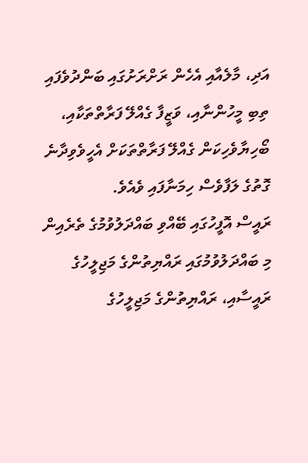އަދި، މާލެއާއި އެހެން ރަށްރަށުގައި ބަންދުވެފައި ތިބި މީހުންނާއި، ވަޒީފާ ގެއްލޭ ފަރާތްތަކާއި، ބޯހިޔާވެހިކަން ގެއްލޭ ފަރާތްތަކަށް އެހީވެވިދާނެ ގޮތުގެ ލަފާވެސް ހިމަނާފައި ވެއެވެ.
ރައީސް އޮފީހުގައި ބޭއްވި ބައްދަލުވުމުގެ ތެރެއިން
މި ބައްދަލުވުމުގައި ރައްޔިތުންގެ މަޖިލީހުގެ ރައީސާއި، ރައްޔިތުންގެ މަޖިލީހުގެ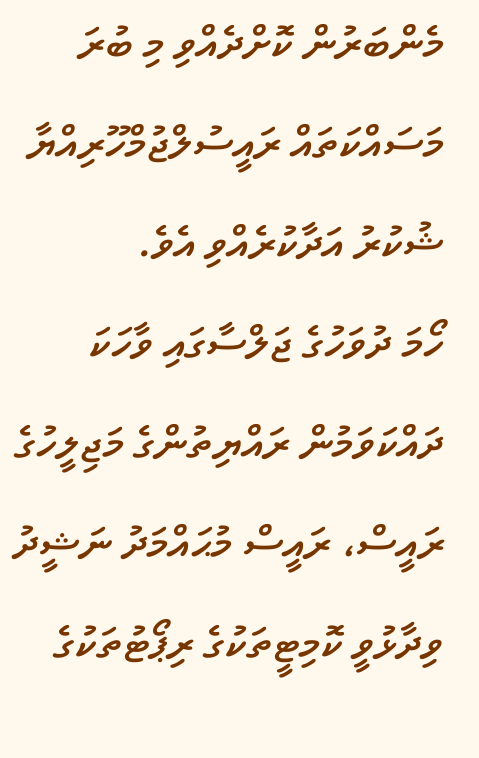މެންބަރުން ކޮށްދެއްވި މި ބުރަ މަސައްކަތައް ރައީސުލްޖުމްހޫރިއްޔާ ޝުކުރު އަދާކުރެއްވި އެވެ.
ހޯމަ ދުވަހުގެ ޖަލްސާގައި ވާހަކަ ދައްކަވަމުން ރައްޔިތުންގެ މަޖިލީހުގެ ރައީސް، ރައީސް މުޙައްމަދު ނަޝީދު ވިދާޅުވީ ކޮމިޓީތަކުގެ ރިޕޯޓުތަކުގެ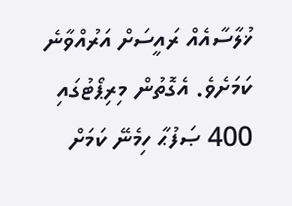ޚުލާސާއެއް ރައީސަށް އަރުއްވާނެ ކަމަށެވެ. އެގޮތުން މިރިޕޯޓުގައި 400 ޞަފުޙާ ހިމެނޭ ކަމަށް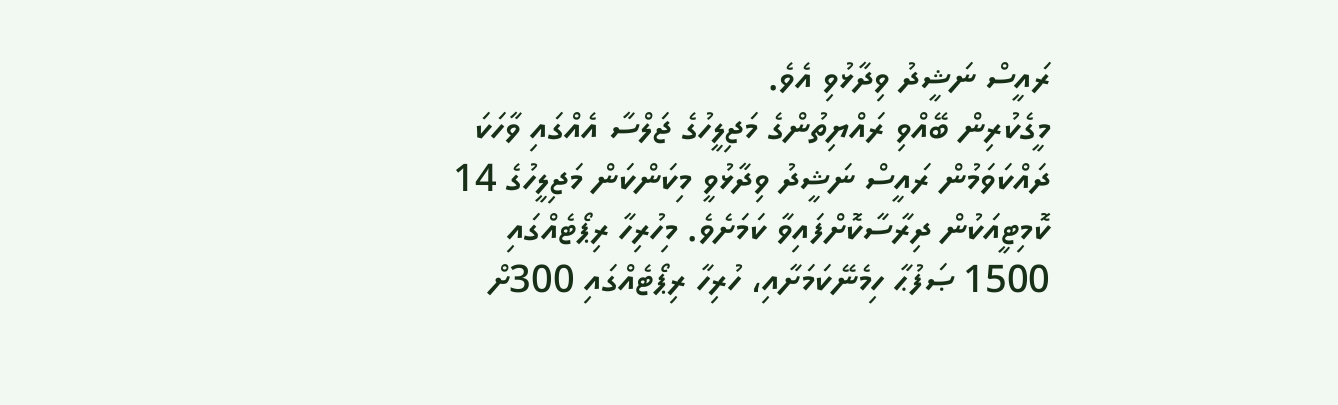ރައީސް ނަޝީދު ވިދާޅުވި އެވެ.
މީގެކުރިން ބޭއްވި ރައްޔިތުންގެ މަޖިލީހުގެ ޖަލްސާ އެއްގައި ވާހަކަ ދައްކަވަމުން ރައީސް ނަޝީދު ވިދާޅުވީ މިކަންކަން މަޖިލީހުގެ 14 ކޮމިޓީއަކުން ދިރާސާކޮށްފައިވާ ކަމަށެވެ. މިހުރިހާ ރިޕޯޓެއްގައި 1500 ޞަފުޙާ ހިމެނޭކަމަށާއި، ހުރިހާ ރިޕޯޓެއްގައި 300ށް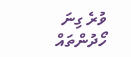ވުރެ ގިނަ ހޯދުންތައް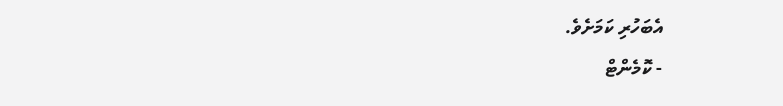އެބަހުރި ކަމަށެވެ.
- ކޮމެންޓް